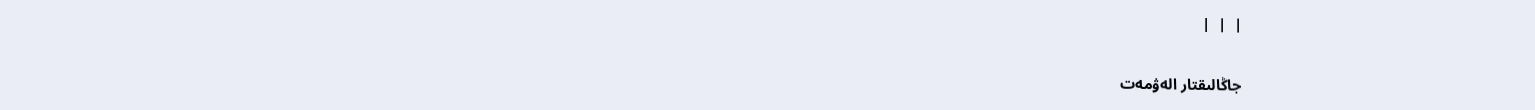|  |  |

جاڭالىقتار الەۋمەت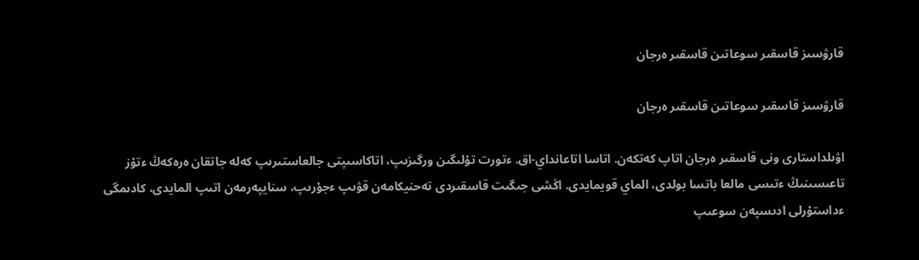قارۋسىز قاسقىر سوعاتىن قاسقىر ەرجان

قارۋسىز قاسقىر سوعاتىن قاسقىر ەرجان

اۋىلداستارى ونى قاسقىر ەرجان اتاپ كەتكەن. اتاسا اتاعانداي-اق. ءتورت تۇلىگىن ورگىزىپ، اتاكاسىپتى جالعاستىرىپ كەلە جاتقان ەرەكەڭ ءتۇز تاعىسىنىڭ ءتىسى مالعا باتسا بولدى، الماي قويمايدى. اڭشى جىگىت قاسقىردى تەحنيكامەن قۋىپ ءجۇرىپ، سنايپەرمەن اتىپ المايدى، كادىمگى ءداستۇرلى ادىسپەن سوعىپ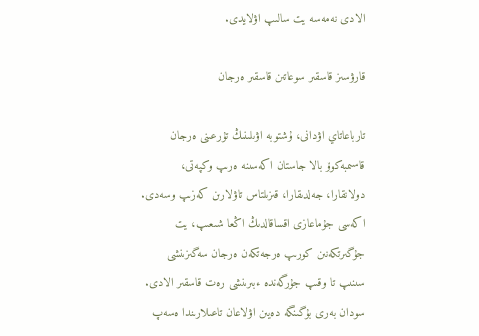الادى نەمەسە يت سالىپ اۋلايدى.

قارۋسىز قاسقىر سوعاتىن قاسقىر ەرجان

تارباعاتاي اۋدانى، ۇشتوبە اۋىلىنىڭ تۇرعىنى ەرجان قاسىمبەكوۆ بالا جاستان اكەسىنە ەرىپ وكپەتى، دولانقارا، جەلدىقارا، قىزىلتاس تاۋلارىن كەزىپ وسەدى. اكەسى جۇماعازى اقساقالدىڭ اڭعا شىعىپ، يت جۇگىرتكەنىن كورىپ ەرجەتكەن ەرجان سەگىزىنشى سىنىپ تا وقىپ جۇرگەندە ءبىرىنشى رەت قاسقىر الادى. سودان بەرى بۇگىنگە دەيىن اۋلاعان تاعىلارىندا ەسەپ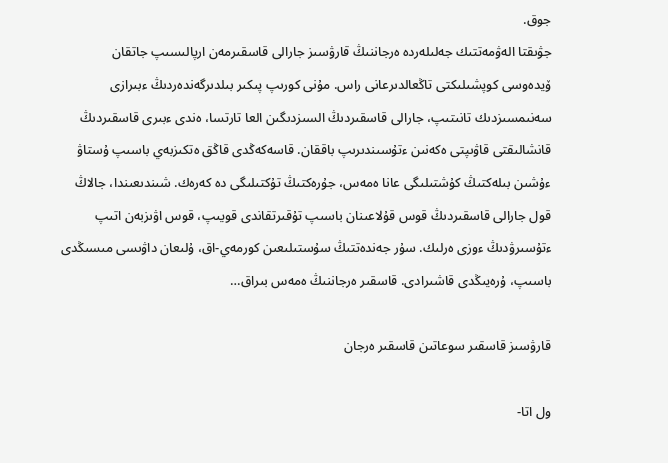جوق.
جۋىقتا الەۋمەتتىك جەلىلەردە ەرجاننىڭ قارۋسىز جارالى قاسقىرمەن ارپالىسىپ جاتقان ۆيدەوسى كوپشىلىكتى تاڭعالدىرعانى راس. مۇنى كورىپ پىكىر بىلدىرگەندەردىڭ ءبىرازى سەنىمسىزدىك تانىتىپ، جارالى قاسقىردىڭ السىزدىگىن العا تارتسا، ەندى ءبىرى قاسقىردىڭ قانشالىقتى قاۋىپتى ەكەنىن ءتۇسىندىرىپ باققان. قاسەكەڭدى قاڭق ەتكىزبەي باسىپ ۇستاۋ ءۇشىن بىلەكتىڭ كۇشتىلىگى عانا ەمەس، جۇرەكتىڭ تۇكتىلىگى دە كەرەك. شىندىعىندا، جالاڭ قول جارالى قاسقىردىڭ قوس قۇلاعىنان باسىپ تۇقىرتقاندى قويىپ، قوس اۋىزبەن اتىپ ءتۇسىرۋدىڭ ءوزى ەرلىك. سۇر جەندەتتىڭ سۇستىلىعىن كورمەي-اق، ۇلىعان داۋىسى مىسىڭدى باسىپ، ۇرەيىڭدى قاشىرادى. قاسقىر ەرجاننىڭ ەمەس بىراق…

قارۋسىز قاسقىر سوعاتىن قاسقىر ەرجان

ول اتا-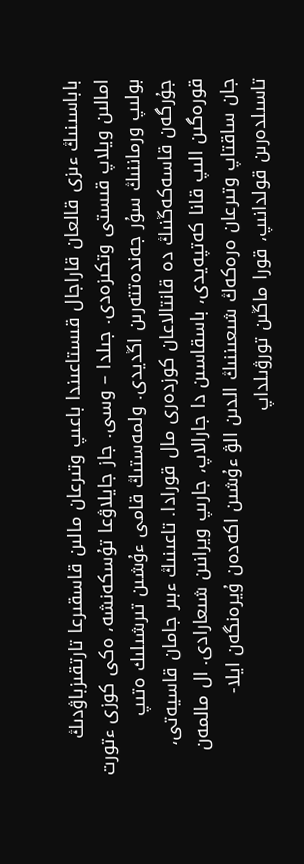باباسىنىڭ ءىزى قالعان قاراجال قىستاعىندا باعىپ وتىرعان مالىن قاسقىرعا تارتقىزباۋدىڭ امالىن ويلاپ قىستى وتكىزەدى. جىلدا – وسى. جاز جايلاۋعا تۇسكەنشە، ەكى كوزى ءتورت بولىپ ورماننىڭ سۇر جەندەتتەرىن اڭديدى. ولمەستىڭ قامى ءۇشىن تىرشىلىك ەتىپ جۇرگەن قاسەكەڭنىڭ دە قانتالاعان كوزدەرى مال قورادا. تاعىنىڭ ءبىر جامان قاسيەتى، قورەگىن الىپ قانا كەتپەيدى، باسقاسىن دا جارالاپ، جارىپ ويرانىن شىعارادى. ال مالمەن جان ساقتاپ وتىرعان ەرەكەڭ شىعىننىڭ الدىن الۋ ءۇشىن اكەدەن ۇيرەنگەن ايلا-تاسىلدەرىن قولدانىپ، قورا ماڭىن تورۋىلداپ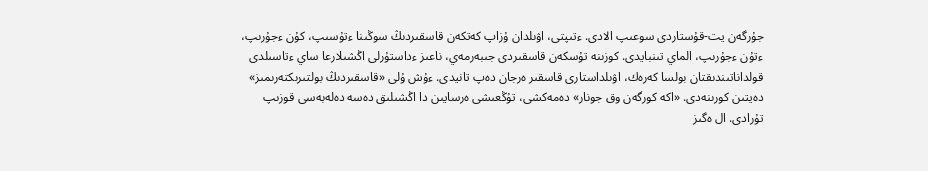جۇرگەن يت-قۇستاردى سوعىپ الادى. ءتىپتى، اۋىلدان ۇزاپ كەتكەن قاسقىردىڭ سوڭىنا ءتۇسىپ، كۇن ءجۇرىپ، ءتۇن ءجۇرىپ، الماي تىنبايدى. كوزىنە تۇسكەن قاسقىردى جىبەرمەي، ناعىز ءداستۇرلى اڭشىلارعا ساي ءتاسىلدى قولداناتىندىقتان بولسا كەرەك، اۋىلداستارى قاسقىر ەرجان دەپ تانيدى. ءۇش ۇلى «قاسقىردىڭ بولتىرىكتەرىمىز» دەيتىن كورىنەدى. «اكە كورگەن وق جونار» دەمەكشى، تۇڭعىشى ەرسايىن دا اڭشىلىق دەسە دەلەبەسى قوزىپ تۇرادى. ال ەگىز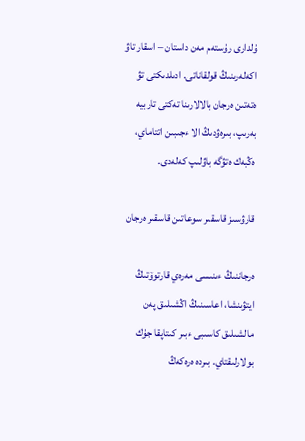ۇلدارى رۇستەم مەن داستان – اسقار تاۋ اكەلەرىنىڭ قولقاناتى. ادىلدىكتى تۋ ەتەتىن ەرجان بالالارىنا تەكتى تاربيە بەرىپ، بىرەۋدىڭ الا ءجىبىن اتتاماي، ەڭبەك ەتۋگە باۋلىپ كەلەدى.

قارۋسىز قاسقىر سوعاتىن قاسقىر ەرجان

ەرجاننىڭ ءىنىسى مەرەي قارتوۆتىڭ ايتۋىنشا، اعاسىنىڭ اڭشىلىق پەن مالشىلىق كاسىبى ءبىر كىتاپقا جۇك بولارلىقتاي. بىردە ەرەكەڭ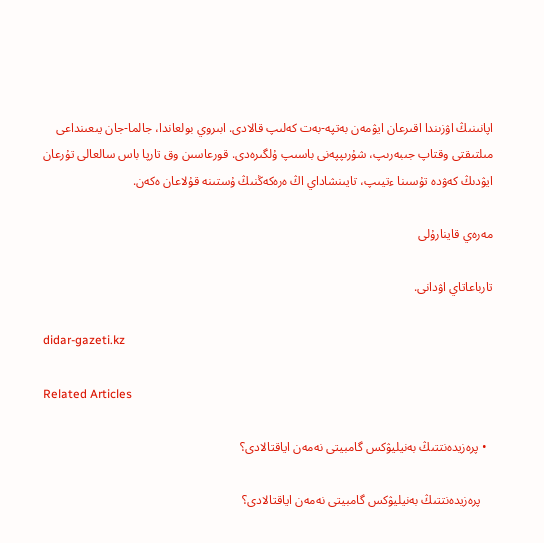اپانىنىڭ اۋزىندا اقىرعان ايۋمەن بەتپە-بەت كەلىپ قالادى. ابىروي بولعاندا، جالما-جان يىعىنداعى مىلتىقتى وقتاپ جىبەرىپ، شۇرىپپەنى باسىپ ۇلگىرەدى. قورعاسىن وق تارپا باس سالعالى تۇرعان ايۋدىڭ كەۋدە تۇسىنا ءتيىپ، تايىنشاداي اڭ ەرەكەڭنىڭ ۇستىنە قۇلاعان ەكەن.

مەرەي قاينارۇلى

تارباعاتاي اۋدانى.

didar-gazeti.kz

Related Articles

  • پرەزيدەنتتىڭ بەنيليۋكس گامبيتى نەمەن اياقتالادى؟

    پرەزيدەنتتىڭ بەنيليۋكس گامبيتى نەمەن اياقتالادى؟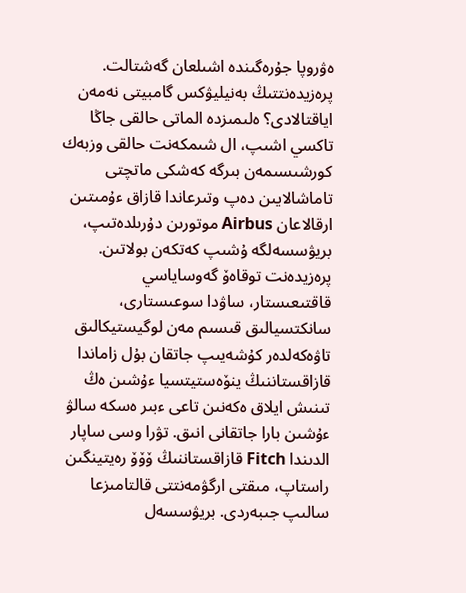ەۋروپا جۇرەگىندە اشىلعان گەشتالت. پرەزيدەنتتىڭ بەنيليۋكس گامبيتى نەمەن اياقتالادى؟ ەلىمىزدە الماتى حالقى جاڭا تاكسي اشىپ، ال شىمكەنت حالقى وزبەك كورشىسىمەن بىرگە كەشكى ماتچتى تاماشالايىن دەپ وتىرعاندا قازاق ءۇمىتىن ارقالاعان Airbus موتورىن دۇرىلدەتىپ، بريۋسسەلگە ۇشىپ كەتكەن بولاتىن. پرەزيدەنت توقاەۆ گەوساياسي قاقتىعىستار، ساۋدا سوعىستارى، سانكتسيالىق قىسىم مەن لوگيستيكالىق تاۋەكەلدەر كۇشەيىپ جاتقان بۇل زاماندا قازاقستاننىڭ ينۆەستيتسيا ءۇشىن ەڭ تىنىش ايلاق ەكەنىن تاعى ءبىر ەسكە سالۋ ءۇشىن بارا جاتقانى انىق. تۋرا وسى ساپار الدىندا Fitch قازاقستاننىڭ ۆۆۆ رەيتينگىن راستاپ، مىقتى ارگۋمەنتتى قالتامىزعا سالىپ جىبەردى. بريۋسسەل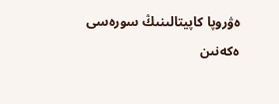ەۋروپا كاپيتالىنىڭ سورەسى ەكەنىن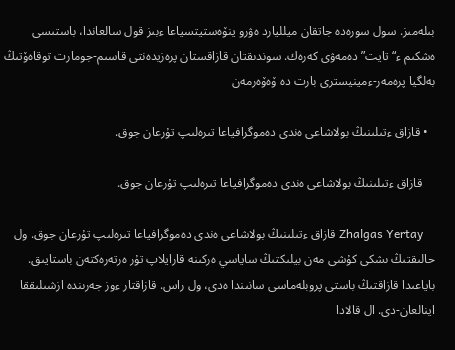بىلەمىز. سول سورەدە جاتقان ميلليارد ەۋرو ينۆەستيتسياعا ءبىز قول سالعاندا، باستىسى ەشكىم ء“تايت” دەمەۋى كەرەك. سوندىقتان قازاقستان پرەزيدەنتى قاسىم-جومارت توقاەۆتىڭ بەلگيا پرەمەر-ءمينيسترى بارت دە ۆەۆەرمەن

  • قازاق ءتىلىنىڭ بولاشاعى ەندى دەموگرافياعا تىرەلىپ تۇرعان جوق.

    قازاق ءتىلىنىڭ بولاشاعى ەندى دەموگرافياعا تىرەلىپ تۇرعان جوق.

    Zhalgas Yertay قازاق ءتىلىنىڭ بولاشاعى ەندى دەموگرافياعا تىرەلىپ تۇرعان جوق. ول حالىقتىڭ ىشكى كۇشى مەن بيلىكتىڭ ساياسي ەركىنە قارايلاپ تۇر ەرتەرەكتەن باستايىق. باياعىدا قازاقتىڭ باستى پروبلەماسى سانىندا ەدى، ول راس. قازاقتار ءوز جەرىندە ازشىلىققا اينالعان-دى. ال قالادا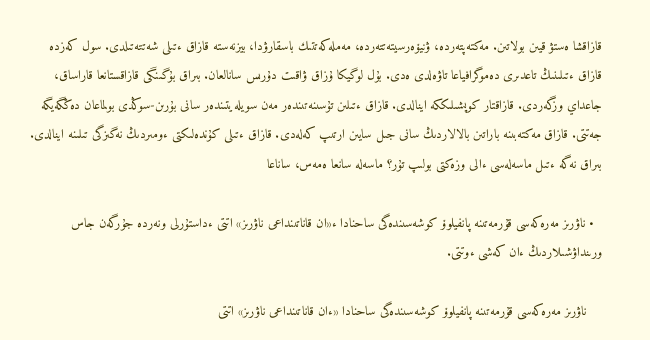قازاقشا ەستۋ قيىن بولاتىن. مەكتەپتەردە، ۋنيۆەرسيتەتتەردە، مەملەكەتتىك باسقارۋدا، بيزنەستە قازاق ءتىلى شەتتەتىلدى. سول كەزدە قازاق ءتىلىنىڭ تاعدىرى دەموگرافياعا تاۋەلدى ەدى. بۇل لوگيكا ۇزاق ۋاقىت دۇرىس سانالعان. بىراق بۇگىنگى قازاقستانعا قاراساق، جاعداي وزگەردى. قازاقتار كوپشىلىككە اينالدى. قازاق ءتىلىن تۇسىنەتىندەر مەن سويلەيتىندەر سانى بۇرىن-سوڭدى بولماعان دەڭگەيگە جەتتى. قازاق مەكتەبىنە باراتىن بالالاردىڭ سانى جىل سايىن ارتىپ كەلەدى. قازاق ءتىلى كۇندەلىكتى ءومىردىڭ نەگىزگى تىلىنە اينالدى. بىراق نەگە ءتىل ماسەلەسى ءالى وزەكتى بولىپ تۇر؟ ماسەلە سانعا ەمەس، ساناعا

  • ناۋرىز مەرەكەسى قۇرمەتىنە پانفيلوۆ كوشەسىندەگى ساحنادا ء«ان قاناتىنداعى ناۋرىز» اتتى ءداستۇرلى ونەردە جۇرگەن جاس ورىنداۋشىلاردىڭ ءان كەشى ءوتتى.

    ناۋرىز مەرەكەسى قۇرمەتىنە پانفيلوۆ كوشەسىندەگى ساحنادا «ءان قاناتىنداعى ناۋرىز» اتتى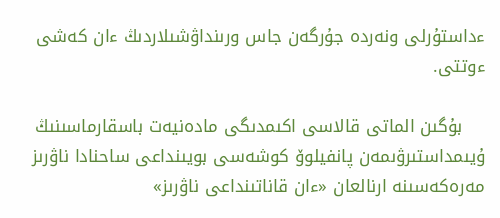ءداستۇرلى ونەردە جۇرگەن جاس ورىنداۋشىلاردىڭ ءان كەشى ءوتتى.

    بۇگىن الماتى قالاسى اكىمدىگى مادەنيەت باسقارماسىنىڭ ۇيىمداستىرۋىمەن پانفيلوۆ كوشەسى بويىنداعى ساحنادا ناۋرىز مەرەكەسىنە ارنالعان «ءان قاناتىنداعى ناۋرىز»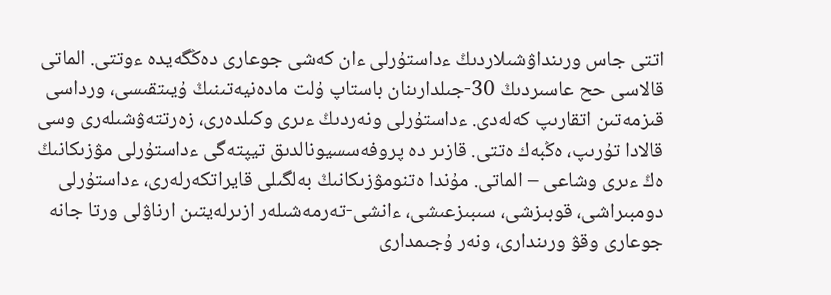اتتى جاس ورىنداۋشىلاردىڭ ءداستۇرلى ءان كەشى جوعارى دەڭگەيدە ءوتتى. الماتى قالاسى حح عاسىردىڭ 30-جىلدارىنان باستاپ ۇلت مادەنيەتىنىڭ ۇيىتقىسى، ورداسى قىزمەتىن اتقارىپ كەلەدى. ءداستۇرلى ونەردىڭ ءىرى وكىلدەرى، زەرتتەۋشىلەرى وسى قالادا تۇرىپ، ەڭبەك ەتتى. قازىر دە پروفەسسيونالدىق تيپتەگى ءداستۇرلى مۋزىكانىڭ ەڭ ءىرى وشاعى – الماتى. مۇندا ەتنومۋزىكانىڭ بەلگىلى قايراتكەرلەرى، ءداستۇرلى دومبىراشى، قوبىزشى، سىبىزعىشى، ءانشى-تەرمەشىلەر ازىرلەيتىن ارناۋلى ورتا جانە جوعارى وقۋ ورىندارى، ونەر ۇجىمدارى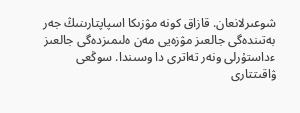شوعىرلانعان. قازاق كونە مۋزىكا اسپاپتارىنىڭ جەر بەتىندەگى جالعىز مۋزەيى مەن ەلىمىزدەگى جالعىز ءداستۇرلى ونەر تەاترى دا وسىندا. سوڭعى ۋاقىتتارى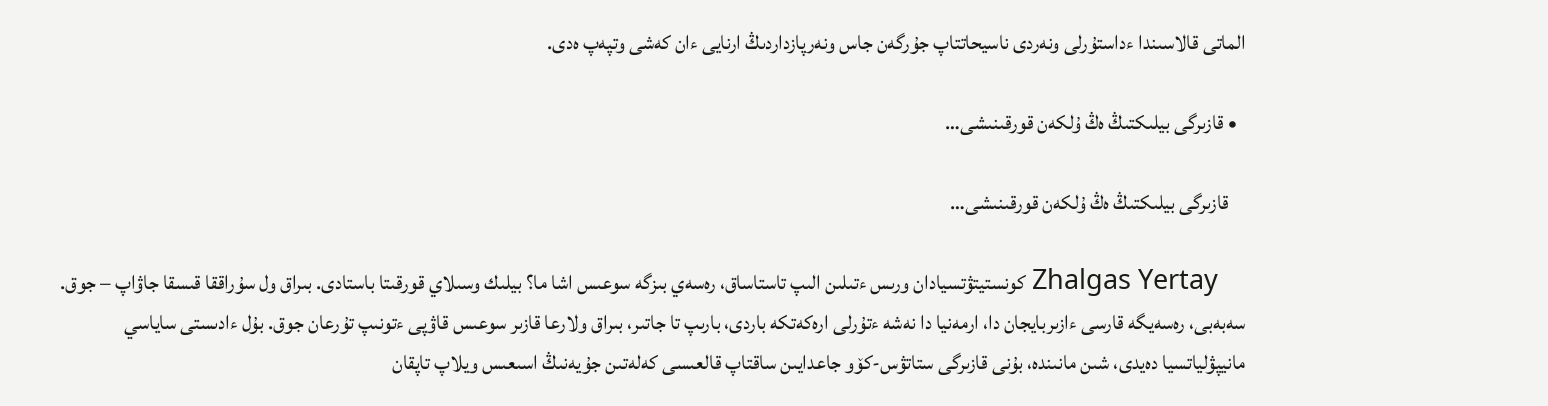الماتى قالاسىندا ءداستۇرلى ونەردى ناسيحاتتاپ جۇرگەن جاس ونەرپازداردىڭ ارنايى ءان كەشى وتپەپ ەدى.

  • قازىرگى بيلىكتىڭ ەڭ ۇلكەن قورقىنىشى…

    قازىرگى بيلىكتىڭ ەڭ ۇلكەن قورقىنىشى…

    Zhalgas Yertay كونستيتۋتسيادان ورىس ءتىلىن الىپ تاستاساق، رەسەي بىزگە سوعىس اشا ما؟ بيلىك وسىلاي قورقىتا باستادى. بىراق ول سۇراققا قىسقا جاۋاپ – جوق. سەبەبى، رەسەيگە قارسى ءازىربايجان دا، ارمەنيا دا نەشە ءتۇرلى ارەكەتكە باردى، بارىپ تا جاتىر، بىراق ولارعا قازىر سوعىس قاۋپى ءتونىپ تۇرعان جوق. بۇل ءادىستى ساياسي مانيپۋلياتسيا دەيدى، شىن مانىندە، بۇنى قازىرگى ستاتۋس-كۆو جاعدايىن ساقتاپ قالعىسى كەلەتىن جۇيەنىڭ اسىعىس ويلاپ تاپقان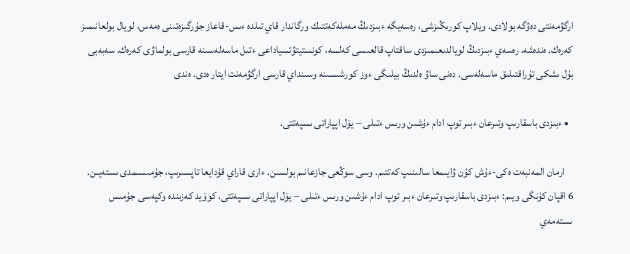ارگۋمەنتى دەۋگە بولادى. ويلاپ كورىڭىزشى، رەسەيگە ءبىزدىڭ مەملەكەتتىك ورگاندار قاي تىلدە ءىس-قاعاز جۇرگىزەتىنى ەمەس، لويال بولعانىمىز كەرەك. ەندەشە، رەسەي ءبىزدىڭ لويالدىعىمىزدى ساقتاپ قالعىسى كەلسە، كونستيتۋتسياداعى ءتىل ماسەلەسىنە قارسى بولماۋى كەرەك. سەبەبى بۇل ىشكى تۇراقتىلىق ماسەلەسى. دەنى ساۋ ەلدىڭ بيلىگى ءوز كورشىسىنە وسىنداي قارسى ارگۋمەنت ايتار ەدى. ەندى

  • ءبىزدى باسقارىپ وتىرعان ءبىر توپ ادام ءۇشىن ورىس ءتىلى – يۆل اپپاراتى ىسپەتتى.

    ارمان المەنبەت ەكى-ءۇش كۇن ۋايىمعا سالىنىپ كەتتىم. وسى سوڭعى جازعانىم بولسىن. ءارى قاراي قۇدايعا تاپسىرىپ، جۇمىسىمدى ىستەيىن. 6 اقپان كۇنگى ويىم: ءبىزدى باسقارىپ وتىرعان ءبىر توپ ادام ءۇشىن ورىس ءتىلى – يۆل اپپاراتى ىسپەتتى. كوۆيد كەزىندە وكپەسى جۇمىس ىستەمەي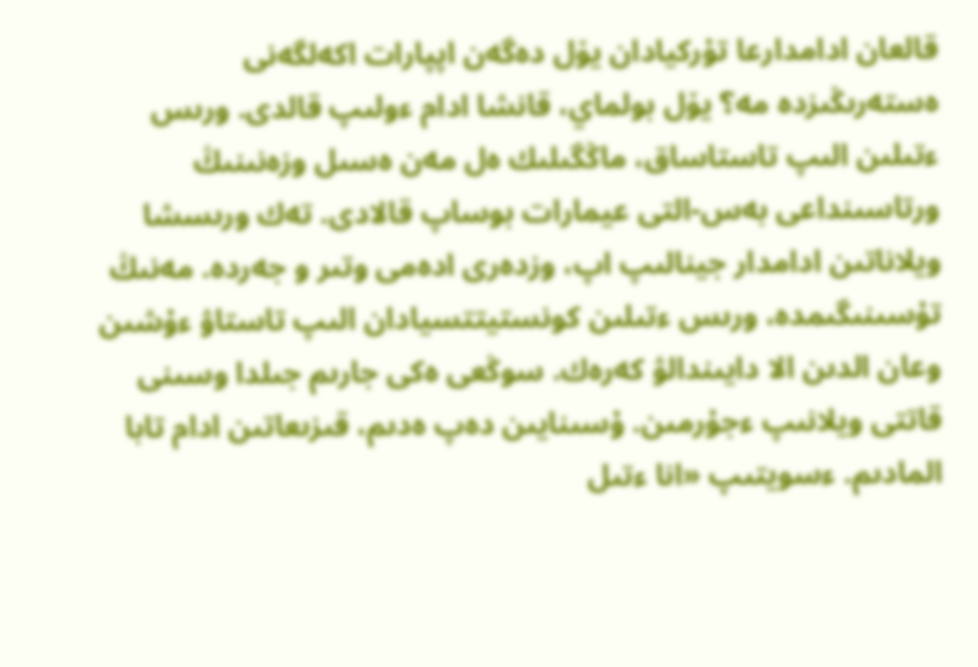قالعان ادامدارعا تۇركيادان يۆل دەگەن اپپارات اكەلگەنى ەستەرىڭىزدە مە؟ يۆل بولماي، قانشا ادام ءولىپ قالدى. ورىس ءتىلىن الىپ تاستاساق، ماڭگىلىك ەل مەن ەسىل وزەنىنىڭ ورتاسىنداعى بەس-التى عيمارات بوساپ قالادى. تەك ورىسشا ويلاناتىن ادامدار جينالىپ اپ، وزدەرى ادەمى وتىر و جەردە. مەنىڭ تۇسىنىگىمدە، ورىس ءتىلىن كونستيتتسيادان الىپ تاستاۋ ءۇشىن وعان الدىن الا دايىندالۋ كەرەك. سوڭعى ەكى جارىم جىلدا وسىنى قاتتى ويلانىپ ءجۇرمىن. ۇسىنايىن دەپ ەدىم، قىزىعاتىن ادام تابا المادىم. ءسويتىپ «انا ءتىل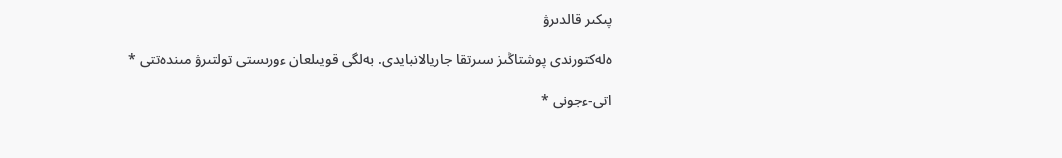پىكىر قالدىرۋ

ەلەكتورندى پوشتاڭىز سىرتقا جاريالانبايدى. بەلگى قويىلعان ءورىستى تولتىرۋ مىندەتتى *

اتى-ءجونى *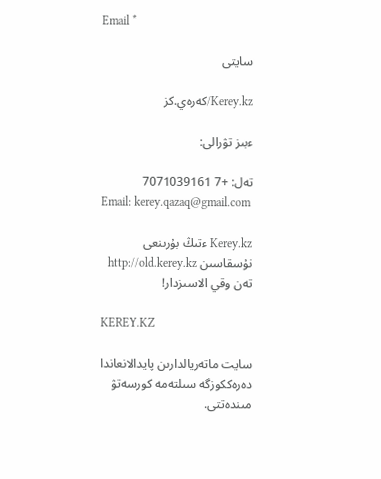Email *

سايتى

Kerey.kz/كەرەي.كز

ءبىز تۋرالى:

تەل: +7 7071039161
Email: kerey.qazaq@gmail.com

Kerey.kz ءتىڭ بۇرىنعى نۇسقاسىن http://old.kerey.kz تەن وقي الاسىزدار!

KEREY.KZ

سايت ماتەريالدارىن پايدالانعاندا دەرەككوزگە سىلتەمە كورسەتۋ مىندەتتى.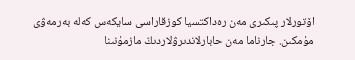اۆتورلار پىكىرى مەن رەداكتسيا كوزقاراسى سايكەس كەلە بەرمەۋى مۇمكىن. جارناما مەن حابارلاندىرۋلاردىڭ مازمۇنىنا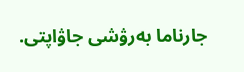جارناما بەرۋشى جاۋاپتى.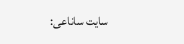سايت ساناعى: